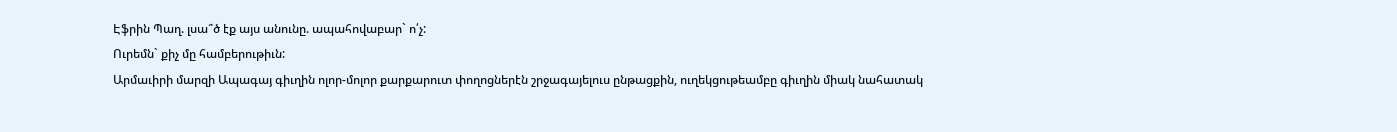Էֆրին Պաղ. լսա՞ծ էք այս անունը. ապահովաբար` ո՛չ:
Ուրեմն` քիչ մը համբերութիւն:
Արմաւիրի մարզի Ապագայ գիւղին ոլոր-մոլոր քարքարուտ փողոցներէն շրջագայելուս ընթացքին, ուղեկցութեամբը գիւղին միակ նահատակ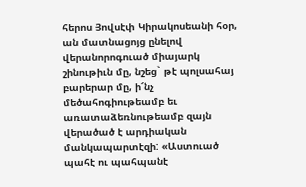հերոս Յովսէփ Կիրակոսեանի հօր, ան մատնացոյց ընելով վերանորոգուած միայարկ շինութիւն մը, նշեց` թէ պոլսահայ բարերար մը, ի՜նչ մեծահոգիութեամբ եւ առատաձեռնութեամբ զայն վերածած է արդիական մանկապարտէզի: «Աստուած պահէ ու պահպանէ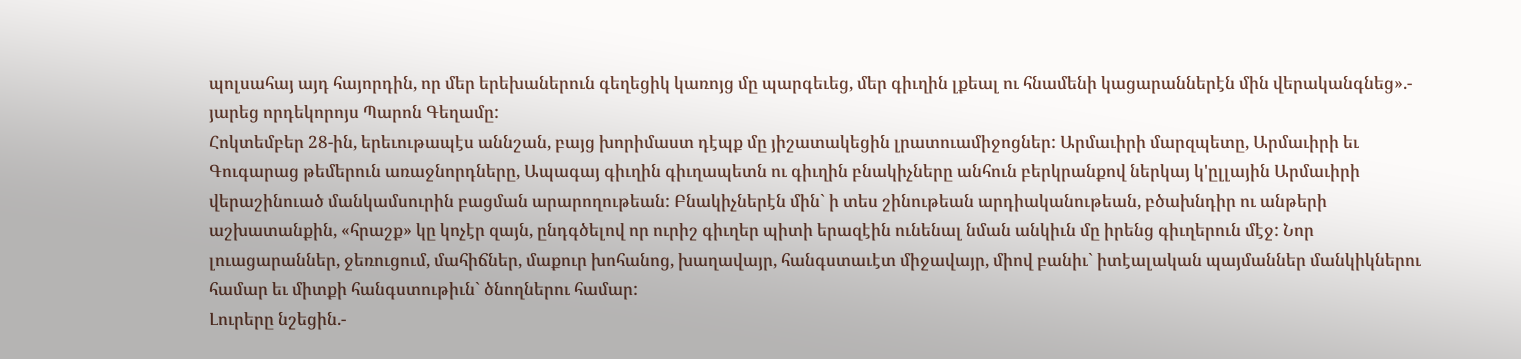պոլսահայ այդ հայորդին, որ մեր երեխաներուն գեղեցիկ կառոյց մը պարգեւեց, մեր գիւղին լքեալ ու հնամենի կացարաններէն մին վերականգնեց».- յարեց որդեկորոյս Պարոն Գեղամը:
Հոկտեմբեր 28-ին, երեւութապէս աննշան, բայց խորիմաստ դէպք մը յիշատակեցին լրատուամիջոցներ: Արմաւիրի մարզպետը, Արմաւիրի եւ Գուգարաց թեմերուն առաջնորդները, Ապագայ գիւղին գիւղապետն ու գիւղին բնակիչները անհուն բերկրանքով ներկայ կ'ըլլային Արմաւիրի վերաշինուած մանկամսուրին բացման արարողութեան: Բնակիչներէն մին` ի տես շինութեան արդիականութեան, բծախնդիր ու անթերի աշխատանքին, «հրաշք» կը կոչէր զայն, ընդգծելով որ ուրիշ գիւղեր պիտի երազէին ունենալ նման անկիւն մը իրենց գիւղերուն մէջ: Նոր լուացարաններ, ջեռուցում, մահիճներ, մաքուր խոհանոց, խաղավայր, հանգստաւէտ միջավայր, միով բանիւ` իտէալական պայմաններ մանկիկներու համար եւ միտքի հանգստութիւն` ծնողներու համար:
Լուրերը նշեցին.-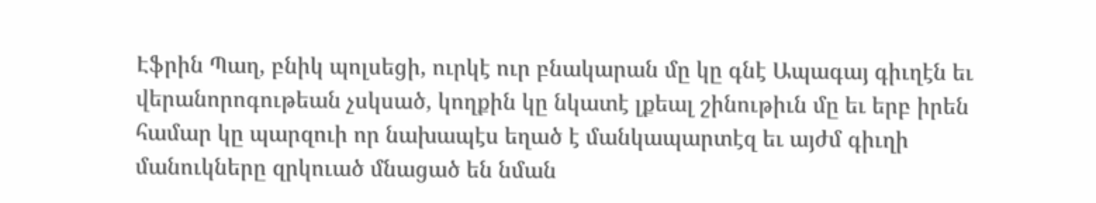Էֆրին Պաղ, բնիկ պոլսեցի, ուրկէ ուր բնակարան մը կը գնէ Ապագայ գիւղէն եւ վերանորոգութեան չսկսած, կողքին կը նկատէ լքեալ շինութիւն մը եւ երբ իրեն համար կը պարզուի որ նախապէս եղած է մանկապարտէզ եւ այժմ գիւղի մանուկները զրկուած մնացած են նման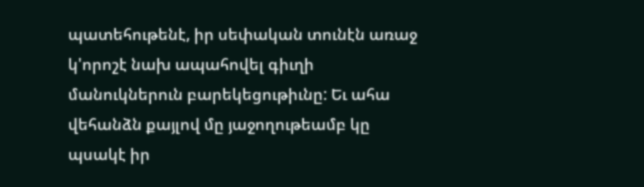պատեհութենէ, իր սեփական տունէն առաջ կ'որոշէ նախ ապահովել գիւղի մանուկներուն բարեկեցութիւնը: Եւ ահա վեհանձն քայլով մը յաջողութեամբ կը պսակէ իր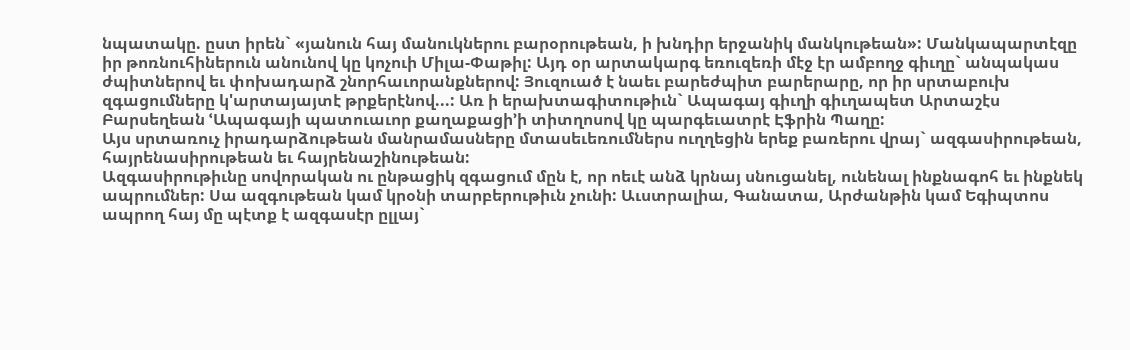նպատակը. ըստ իրեն` «յանուն հայ մանուկներու բարօրութեան, ի խնդիր երջանիկ մանկութեան»: Մանկապարտէզը իր թոռնուհիներուն անունով կը կոչուի Միլա-Փաթիլ: Այդ օր արտակարգ եռուզեռի մէջ էր ամբողջ գիւղը` անպակաս ժպիտներով եւ փոխադարձ շնորհաւորանքներով: Յուզուած է նաեւ բարեժպիտ բարերարը, որ իր սրտաբուխ զգացումները կ'արտայայտէ թրքերէնով...: Առ ի երախտագիտութիւն` Ապագայ գիւղի գիւղապետ Արտաշէս Բարսեղեան ՙԱպագայի պատուաւոր քաղաքացի՚ի տիտղոսով կը պարգեւատրէ Էֆրին Պաղը:
Այս սրտառուչ իրադարձութեան մանրամասները մտասեւեռումներս ուղղեցին երեք բառերու վրայ` ազգասիրութեան, հայրենասիրութեան եւ հայրենաշինութեան:
Ազգասիրութիւնը սովորական ու ընթացիկ զգացում մըն է, որ ոեւէ անձ կրնայ սնուցանել, ունենալ ինքնագոհ եւ ինքնեկ ապրումներ: Սա ազգութեան կամ կրօնի տարբերութիւն չունի: Աւստրալիա, Գանատա, Արժանթին կամ Եգիպտոս ապրող հայ մը պէտք է ազգասէր ըլլայ`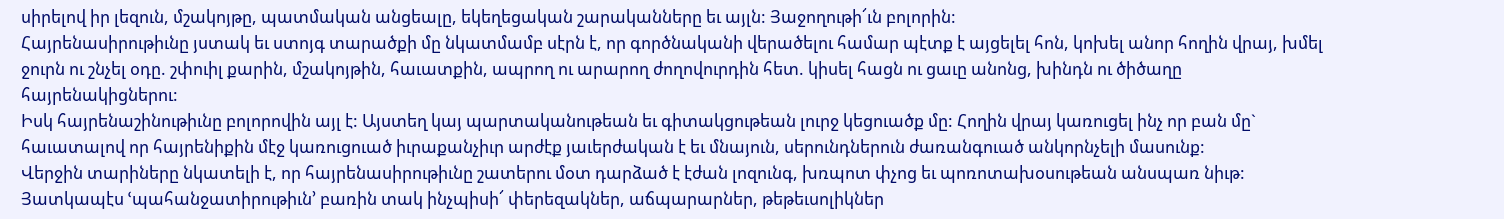սիրելով իր լեզուն, մշակոյթը, պատմական անցեալը, եկեղեցական շարականները եւ այլն: Յաջողութի՜ւն բոլորին:
Հայրենասիրութիւնը յստակ եւ ստոյգ տարածքի մը նկատմամբ սէրն է, որ գործնականի վերածելու համար պէտք է այցելել հոն, կոխել անոր հողին վրայ, խմել ջուրն ու շնչել օդը. շփուիլ քարին, մշակոյթին, հաւատքին, ապրող ու արարող ժողովուրդին հետ. կիսել հացն ու ցաւը անոնց, խինդն ու ծիծաղը հայրենակիցներու:
Իսկ հայրենաշինութիւնը բոլորովին այլ է: Այստեղ կայ պարտականութեան եւ գիտակցութեան լուրջ կեցուածք մը: Հողին վրայ կառուցել ինչ որ բան մը` հաւատալով որ հայրենիքին մէջ կառուցուած իւրաքանչիւր արժէք յաւերժական է եւ մնայուն, սերունդներուն ժառանգուած անկորնչելի մասունք:
Վերջին տարիները նկատելի է, որ հայրենասիրութիւնը շատերու մօտ դարձած է էժան լոզունգ, խռպոտ փչոց եւ պոռոտախօսութեան անսպառ նիւթ: Յատկապէս ՙպահանջատիրութիւն՚ բառին տակ ինչպիսի՜ փերեզակներ, աճպարարներ, թեթեւսոլիկներ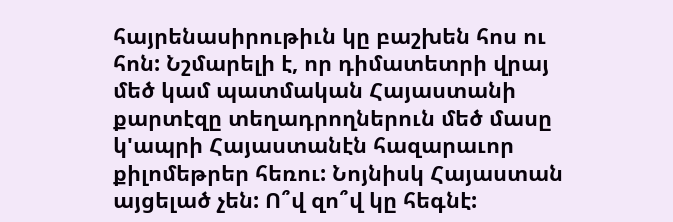հայրենասիրութիւն կը բաշխեն հոս ու հոն: Նշմարելի է, որ դիմատետրի վրայ մեծ կամ պատմական Հայաստանի քարտէզը տեղադրողներուն մեծ մասը կ'ապրի Հայաստանէն հազարաւոր քիլոմեթրեր հեռու: Նոյնիսկ Հայաստան այցելած չեն: Ո՞վ զո՞վ կը հեգնէ: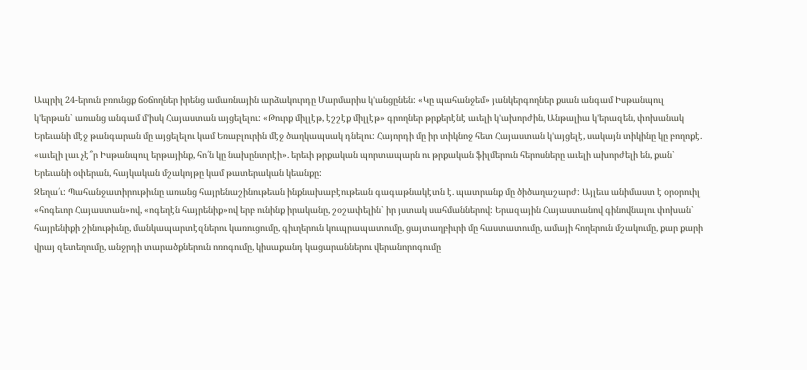Ապրիլ 24-երուն բռունցք ճօճողներ իրենց ամառնային արձակուրդը Մարմարիս կ'անցընեն: «Կը պահանջեմ» յանկերգողներ քսան անգամ Իսթանպուլ կ'երթան` առանց անգամ մ'իսկ Հայաստան այցելելու: «Թուրք միլլէթ, էշշէք միլլէթ» գրողներ թրքերէնէ աւելի կ'ախորժին, Անթալիա կ'երազեն, փոխանակ Երեւանի մէջ թանգարան մը այցելելու կամ Եռաբլուրին մէջ ծաղկապսակ դնելու: Հայորդի մը իր տիկնոջ հետ Հայաստան կ'այցելէ, սակայն տիկինը կը բողոքէ. «աւելի լաւ չէ՞ր Իսթանպուլ երթայինք, հո՛ն կը նախընտրէի». երեւի թրքական պորտապարն ու թրքական ֆիլմերուն հերոսները աւելի ախորժելի են, քան` Երեւանի օփերան, հայկական մշակոյթը կամ թատերական կեանքը:
Զեղա՛ւ: Պահանջատիրութիւնը առանց հայրենաշինութեան ինքնախաբէութեան գագաթնակէտն է. պատրանք մը ծիծաղաշարժ: Այլեւս անիմաստ է օրօրուիլ «հոգեւոր Հայաստան»ով, «ոգեղէն հայրենիք»ով երբ ունինք իրականը, շօշափելին` իր յստակ սահմաններով: Երազային Հայաստանով գինովնալու փոխան` հայրենիքի շինութիւնը, մանկապարտէզներու կառուցումը, գիւղերուն կուպրապատումը, ցայտաղբիւրի մը հաստատումը, ամայի հողերուն մշակումը, քար քարի վրայ զետեղումը, անջրդի տարածքներուն ոռոգումը, կիսաքանդ կացարաններու վերանորոգումը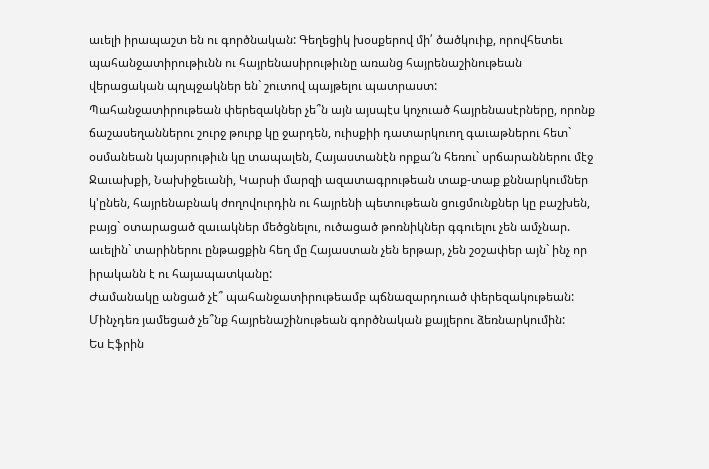աւելի իրապաշտ են ու գործնական: Գեղեցիկ խօսքերով մի՛ ծածկուիք, որովհետեւ պահանջատիրութիւնն ու հայրենասիրութիւնը առանց հայրենաշինութեան վերացական պղպջակներ են` շուտով պայթելու պատրաստ:
Պահանջատիրութեան փերեզակներ չե՞ն այն այսպէս կոչուած հայրենասէրները, որոնք ճաշասեղաններու շուրջ թուրք կը ջարդեն, ուիսքիի դատարկուող գաւաթներու հետ` օսմանեան կայսրութիւն կը տապալեն, Հայաստանէն որքա՜ն հեռու` սրճարաններու մէջ Ջաւախքի, Նախիջեւանի, Կարսի մարզի ազատագրութեան տաք-տաք քննարկումներ կ'ընեն, հայրենաբնակ ժողովուրդին ու հայրենի պետութեան ցուցմունքներ կը բաշխեն, բայց` օտարացած զաւակներ մեծցնելու, ուծացած թոռնիկներ գգուելու չեն ամչնար. աւելին` տարիներու ընթացքին հեղ մը Հայաստան չեն երթար, չեն շօշափեր այն` ինչ որ իրականն է ու հայապատկանը:
Ժամանակը անցած չէ՞ պահանջատիրութեամբ պճնազարդուած փերեզակութեան: Մինչդեռ յամեցած չե՞նք հայրենաշինութեան գործնական քայլերու ձեռնարկումին:
Ես Էֆրին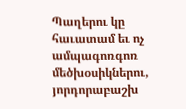Պաղերու կը հաւատամ եւ ոչ ամպագոռգոռ մեծխօսիկներու, յորդորաբաշխ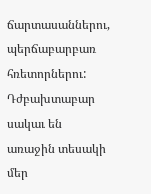ճարտասաններու, պերճաբարբառ հռետորներու: Դժբախտաբար սակաւ են առաջին տեսակի մեր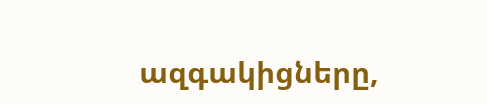ազգակիցները,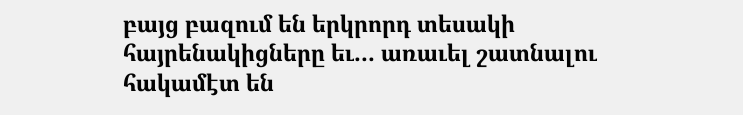բայց բազում են երկրորդ տեսակի հայրենակիցները եւ... առաւել շատնալու հակամէտ են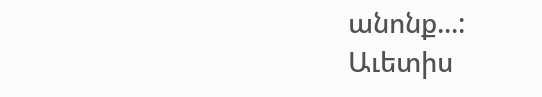անոնք...:
Աւետիս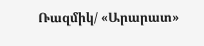Ռազմիկ/ «Արարատ»